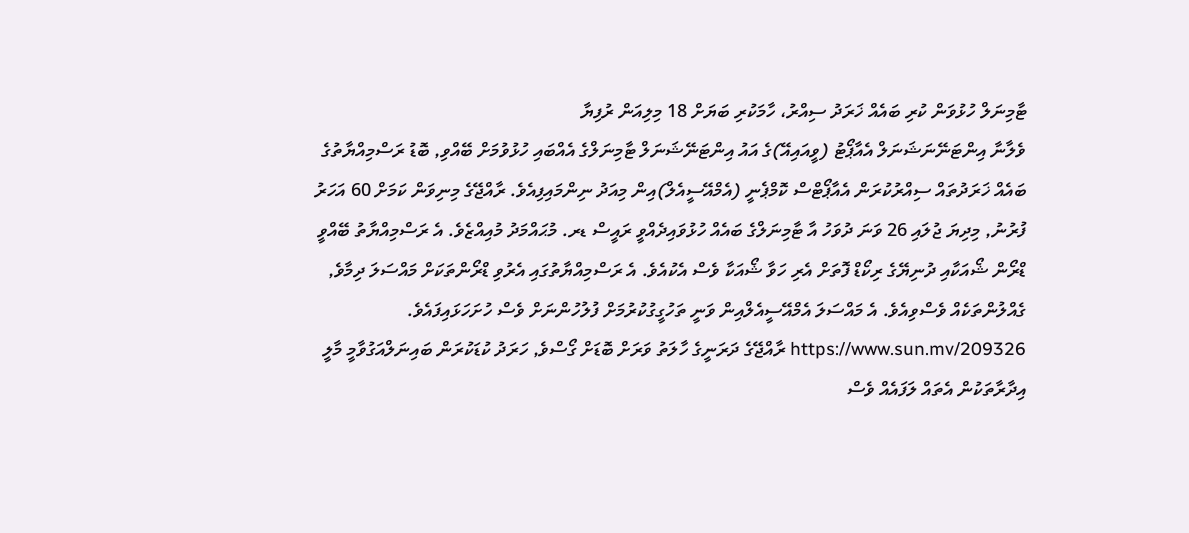ޓާމިނަލް ހުޅުވަން ކުރި ބައެއް ޚަރަދު ސިއްރު، ހާމަކުރި ބަޔަށް 18 މިލިއަން ރުފިޔާ
ވެލާނާ އިންޓަނޭނަޝަނަލް އެއާޕޯޓު (ވީއައިއޭ)ގެ އައު އިންޓަނޭޝަނަލް ޓާމިނަލްގެ އެއްބައި ހުޅުވުމަށް ބޭއްވި, ބޮޑު ރަސްމިއްޔާތުގެ ބައެއް ޚަރަދުތައް ސިއްރުކުރަން އެއާޕޯޓްސް ކޮމްޕެނީ (އެމްއޭސީއެލް)އިން މިއަދު ނިންމައިފިއެވެ. ރާއްޖޭގެ މިނިވަން ކަމަށް 60 އަހަރު ފުރުނު, މިދިޔަ ޖުލައި 26 ވަނަ ދުވަހު އާ ޓާމިނަލްގެ ބައެއް ހުޅުވައިދެއްވީ ރައީސް ޑރ. މުޙައްމަދު މުއިއްޒެވެ. އެ ރަސްމިއްޔާތު ބޭއްވީ ޑްރޯން ޝޯއަކާއި ދުނިޔޭގެ ރިކޯޑް ފޮތަށް އެރި ހަވާ ޝޯއަކާ ވެސް އެކުއެވެ. އެ ރަސްމިއްޔާތުގައި އެރުވި ޑްރޯންތަކަށް މައްސަލަ ދިމާވެ, ގެއްލުންތަކެއް ވެސްވިއެވެ. އެ މައްސަލަ އެމްއޭސީއެލްއިން ވަނީ ތަހުގީގުކުރުމަށް ފުލުހުންނަށް ވެސް ހުށަހަޅައިފައެވެ. https://www.sun.mv/209326 ރާއްޖޭގެ ދަރަނީގެ ހާލަތު ވަރަށް ބޮޑަށް ގޯސްވެ, ހަރަދު ކުޑަކުރަން ބައިނަލްއަގުވާމީ މާލީ އިދާރާތަކުން އެތައް ލަފައެއް ވެސް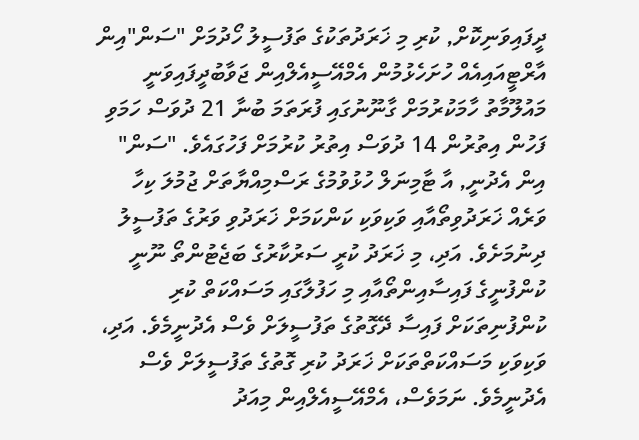ދީފައިވަނިކޮށް, ކުރި މި ޚަރަދުތަކުގެ ތަފުސީލު ހޯދުމަށް "ސަން"އިން އާރްޓީއައިއެއް ހުށަހެޅުމުން އެމްއޭސީއެލްއިން ޖަވާބުދީފައިވަނީ މައުލޫމާތު ހާމަކުރުމަށް ގާނޫނުގައި ފުރަތަމަ ބުނާ 21 ދުވަސް ހަމަވި ފަހުން އިތުރުން 14 ދުވަސް އިތުރު ކުރުމަށް ފަހުގައެވެ. "ސަން" އިން އެދުނީ, އާ ޓާމިނަލް ހުޅުވުމުގެ ރަސްމިއްޔާތަށް ޖުމުލަ ކިހާ ވަރެއް ޚަރަދުވިތޯއާއި ވަކިވަކި ކަންކަމަށް ޚަރަދުވި ވަރުގެ ތަފުސީލު ދިނުމަށެވެ. އަދި، މި ޚަރަދު ކުރީ ސަރުކާރުގެ ބަޖެޓުންތޯ ނޫނީ ކުންފުނީގެ ފައިސާއިންތޯއާއި މި ހަފުލާގައި މަސައްކަތް ކުރި ކުންފުނިތަކަށް ފައިސާ ދޭގޮތުގެ ތަފުސީލަށް ވެސް އެދުނީމެވެ. އަދި، ވަކިވަކި މަސައްކަތްތަކަށް ޚަރަދު ކުރި ގޮތުގެ ތަފުސީލަށް ވެސް އެދުނީމެވެ. ނަމަވެސް، އެމްއޭސީއެލްއިން މިއަދު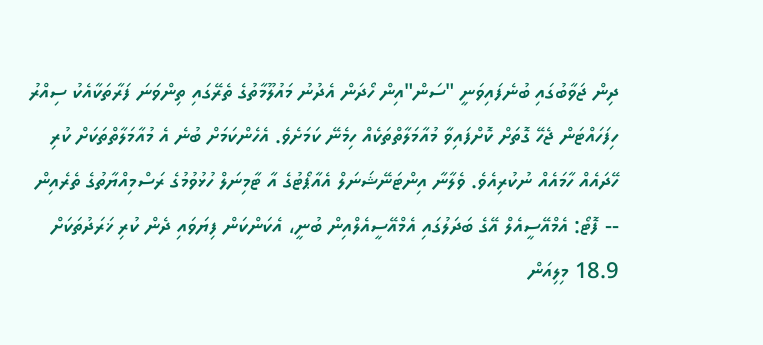ދިން ޖަވާބުގައި ބުނެފައިވަނީ "ސަން"އިން ހޯދަން އެދުނު މައުލޫމާތުގެ ތެރޭގައި ތިންވަނަ ފަރާތަކާއެކު ސިއްރު ހިފަހައްޓަން ޖެހޭ ގޮތަށް ކޮށްފައިވާ މުއާމަލާތްތަކެއް ހިމެނޭ ކަމަށެވެ. އެހެންކަމަށް ބުނެ އެ މުއާމަލާތްތަކަށް ކުރި ހޭދައެއް ހާމައެއް ނުކުރިއެވެ. ވެލާނާ އިންޓަނޭޝަނަލް އެއާޕޯޓުގެ އާ ޓާމިނަލް ހުޅުވުމުގެ ރަސްމިއްޔާތުގެ ތެރެއިން -- ފޮޓޯ: އެމްއޭސީއެލް އޭގެ ބަދަލުގައި އެމްއޭސީއެލްއިން ބުނީ، އެކަންކަން ފިޔަވައި ދެން ކުރި ޚަރަދުތަކަށް 18.9 މިލިއަން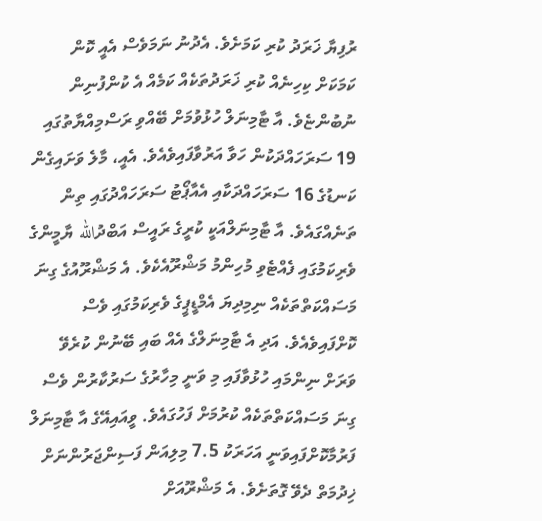ރުފިޔާ ޚަރަދު ކުރި ކަމަށެވެ. އެދުނު ނަމަވެސް އެއީ ކޮން ކަމަކަށް ކިހިނެއް ކުރި ޚަރަދުތަކެއް ކަމެއް އެ ކުންފުނިން ނުބުންޏެވެ. އާ ޓާމިނަލް ހުޅުވުމަށް ބޭއްވި ރަސްމިއްޔާތުގައި 19 ސަރަހައްދަކުން ހަވާ އަރުވާފައިވެއެވެ. އެއީ، މާލެ ވަށައިގެން ކަނޑުގެ 16 ސަރަހައްދަކާއި އެއާޕޯޓު ސަރަހައްދުގައި ތިން ތަނެއްގައެވެ. އާ ޓާމިނަލްއަކީ ކުރީގެ ރައީސް އަބްދުالله ޔާމީންގެ ވެރިކަމުގައި ފެއްޓެވި މުހިންމު މަޝްރޫއެކެވެ. އެ މަޝްރޫއުގެ ގިނަ މަސައްކަތްތަކެއް ނިމިދިޔަ އެމްޑީޕީގެ ވެރިކަމުގައި ވެސް ކޮށްފައިވެއެވެ. އަދި އެ ޓާމިނަލްގެ އެއް ބައި ބޭނުން ކުރެވޭ ވަރަށް ނިންމައި ހުޅުވާފައި މި ވަނީ މިހާރުގެ ސަރުކާރުން ވެސް ގިނަ މަސައްކަތްތަކެއް ކުރުމަށް ފަހުގައެވެ. ވީއައިއޭގެ އާ ޓާމިނަލް ފަރުމާކޮށްފައިވަނީ އަހަރަކު 7.5 މިލިއަން ފަސިންޖަރުންނަށް ޚިދުމަތް ދެވޭ ގޮތަށެވެ. އެ މަޝްރޫއަށް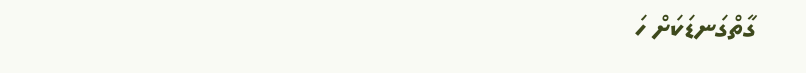ގާތްގަނޑަކަށް ހަ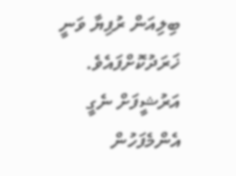ބިލިއަން ރުފިޔާ ވަނީ ޚަރަދުކޮށްފައެވެ.
އަރުޝީފަށް ނެގީ
އެންމެފަހުން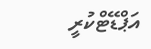އަޕްޑޭޓްކުރީ